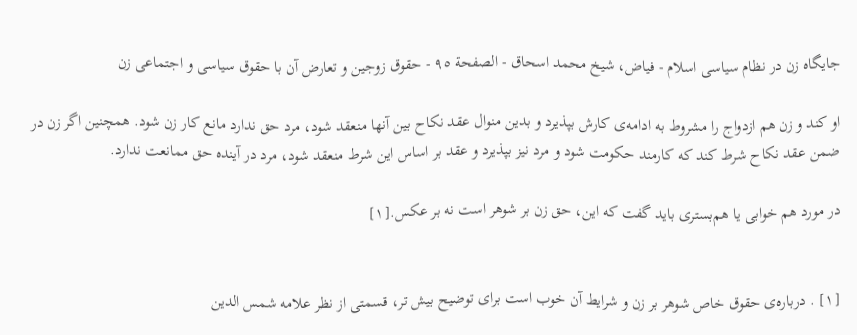جايگاه زن در نظام سياسى اسلام - فياض، شيخ محمد اسحاق - الصفحة ٩٥ - حقوق زوجين و تعارض آن با حقوق سياسى و اجتماعى زن

او كند و زن هم ازدواج را مشروط به ادامه‌ى كارش بپذيرد و بدين منوال عقد نكاح بين آنها منعقد شود، مرد حق ندارد مانع كار زن شود. همچنين اگر زن در ضمن عقد نكاح شرط كند كه كارمند حكومت شود و مرد نيز بپذيرد و عقد بر اساس اين شرط منعقد شود، مرد در آينده حق ممانعت ندارد.

در مورد هم خوابى يا هم‌بسترى بايد گفت كه اين، حق زن بر شوهر است نه بر عكس.[١]


[١] . درباره‌ى حقوق خاص شوهر بر زن و شرايط آن خوب است براى توضيح بيش تر، قسمتى از نظر علامه شمس الدين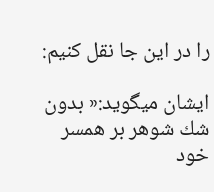را در اين جا نقل كنيم:

ايشان ميگويد:« بدون شك شوهر بر همسر خود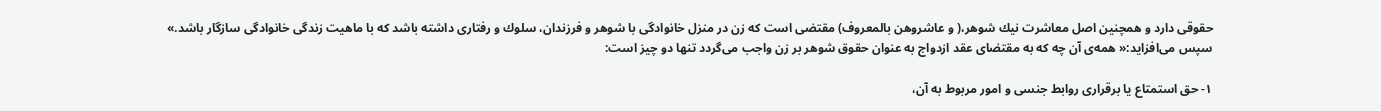حقوقى دارد و همچنين اصل معاشرت نيك شوهر،( و عاشروهن بالمعروف) مقتضى است كه زن در منزل خانوادگى با شوهر و فرزندان، سلوك و رفتارى داشته باشد كه با ماهيت زندگى خانوادگى سازگار باشد.» سپس مى‌افزايد:« همه‌ى آن چه كه به مقتضاى عقد ازدواج به عنوان حقوق شوهر بر زن واجب مى‌گردد تنها دو چيز است:

١- حق استمتاع يا برقرارى روابط جنسى و امور مربوط به آن،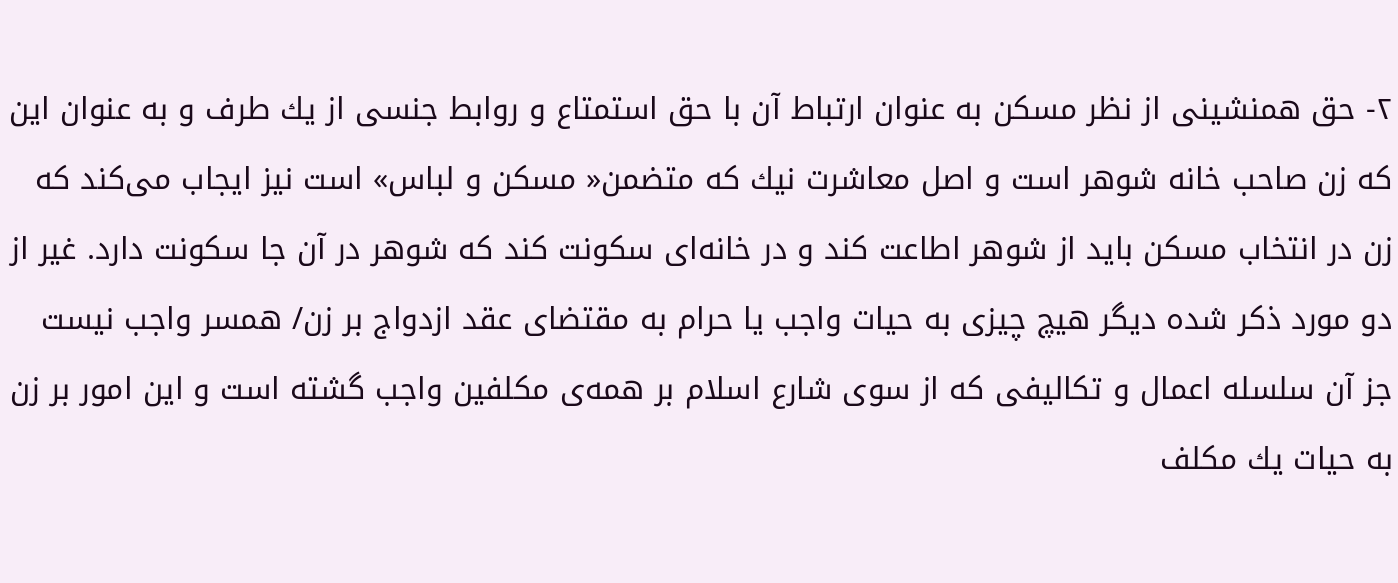٢- حق همنشينى از نظر مسكن به عنوان ارتباط آن با حق استمتاع و روابط جنسى از يك طرف و به عنوان اين كه زن صاحب خانه شوهر است و اصل معاشرت نيك كه متضمن« مسكن و لباس» است نيز ايجاب مى‌كند كه زن در انتخاب مسكن بايد از شوهر اطاعت كند و در خانه‌اى سكونت كند كه شوهر در آن جا سكونت دارد. غير از دو مورد ذكر شده ديگر هيچ چيزى به حيات واجب يا حرام به مقتضاى عقد ازدواج بر زن/ همسر واجب نيست جز آن سلسله اعمال و تكاليفى كه از سوى شارع اسلام بر همه‌ى مكلفين واجب گشته است و اين امور بر زن به حيات يك مكلف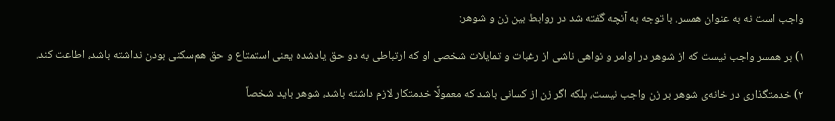واجب است نه به عنوان همسر. با توجه به آنچه گفته شد در روابط بين زن و شوهر:

١) بر همسر واجب نيست كه از شوهر در اوامر و نواهى ناشى از رغبات و تمايلات شخصى او كه ارتباطى به دو حق يادشده يعنى استمتاع و حق هم‌سكنى بودن نداشته باشد، اطاعت كند.

٢) خدمتگذارى در خانه‌ى شوهر بر زن واجب نيست، بلكه اگر زن از كسانى باشد كه معمولًا خدمتكار لازم داشته باشد، شوهر بايد شخصاً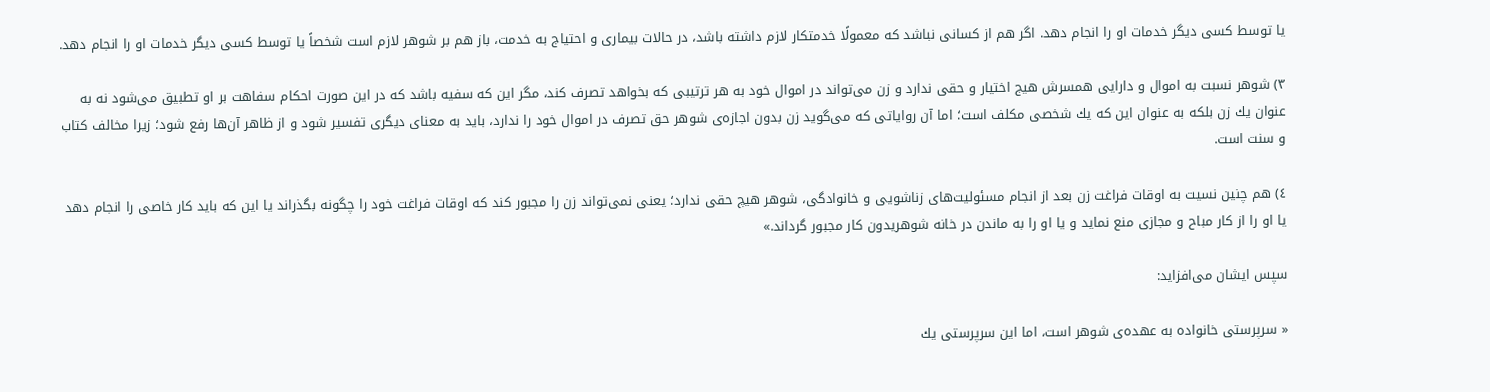يا توسط كسى ديگر خدمات او را انجام دهد. اگر هم از كسانى نباشد كه معمولًا خدمتكار لازم داشته باشد، در حالات بيمارى و احتياج به خدمت، باز هم بر شوهر لازم است شخصاً يا توسط كسى ديگر خدمات او را انجام دهد.

٣) شوهر نسبت به اموال و دارايى همسرش هيج اختيار و حقى ندارد و زن مى‌تواند در اموال خود به هر ترتيبى كه بخواهد تصرف كند، مگر اين كه سفيه باشد كه در اين صورت احكام سفاهت بر او تطبيق مى‌شود نه به عنوان يك زن بلكه به عنوان اين كه يك شخصى مكلف است؛ اما آن رواياتى كه مى‌گويد زن بدون اجازه‌ى شوهر حق تصرف در اموال خود را ندارد، بايد به معناى ديگرى تفسير شود و از ظاهر آن‌ها رفع شود؛ زيرا مخالف كتاب و سنت است.

٤) هم چنين نسيت به اوقات فراغت زن بعد از انجام مسئوليت‌هاى زناشويى و خانوادگى، شوهر هيچ حقى ندارد؛ يعنى نمى‌تواند زن را مجبور كند كه اوقات فراغت خود را چگونه بگذراند يا اين كه بايد كار خاصى را انجام دهد يا او را از كار مباح و مجازى منع نمايد و يا او را به ماندن در خانه شوهريدون كار مجبور گرداند.»

سپس ايشان مى‌افزايد:

« سرپرستى خانواده به عهده‌ى شوهر است، اما اين سرپرستى يك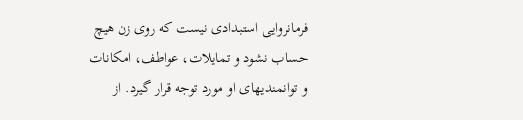فرمانروايى استبدادى نيست كه روى زن هيچ حساب نشود و تمايلات، عواطف، امكانات و توانمنديهاى او مورد توجه قرار گيرد. از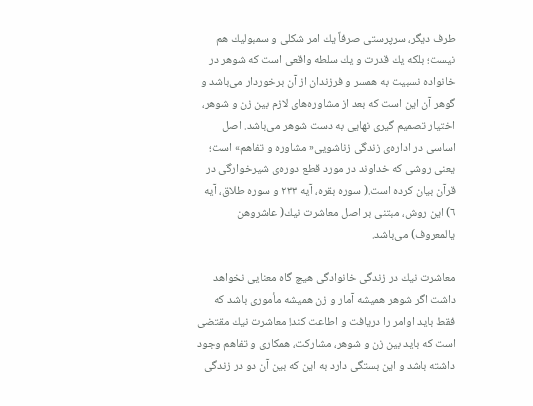طرف ديگر، سرپرستى صرفاً يك امر شكلى و سمبوليك هم نيست؛ بلكه يك قدرت و يك سلطه واقعى است كه شوهر در خانواده نسبيت به همسر و فرزندان از آن برخوردار مى‌باشد و گوهر آن اين است كه بعد از مشاوره‌هاى لازم بين زن و شوهر، اختيار تصميم گيرى نهايى به دست شوهر مى‌باشد. اصل اساسى در اداره‌ى زندگى زناشويى« مشاوره و تفاهم» است؛ يعنى روشى كه خداوند در مورد قطع دوره‌ى شيرخوارگى در قرآن بيان كرده است.( سوره بقره، آيه ٢٣٣ و سوره طلاق، آيه ٦) اين روش، مبتنى بر اصل معاشرت نيك( عاشروهن يالمعروف) مى‌باشد.

معاشرت نيك در زندگى خانوادگى هيچ گاه معنايى نخواهد داشت اگر شوهر هميشه آمار و زن هميشه مأمورى باشد كه فقط بايد اوامر را دريافت و اطاعت كند! معاشرت نيك مقتضى است كه بايد بين زن و شوهر، مشاركت، همكارى و تفاهم وجود داشته باشد و اين بستگى دارد به اين كه بين آن دو در زندگى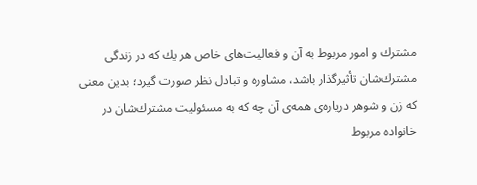مشترك و امور مربوط به آن و فعاليت‌هاى خاص هر يك كه در زندگى مشترك‌شان تأثيرگذار باشد، مشاوره و تبادل نظر صورت گيرد؛ بدين معنى كه زن و شوهر درياره‌ى همه‌ى آن چه كه به مسئوليت مشترك‌شان در خانواده مربوط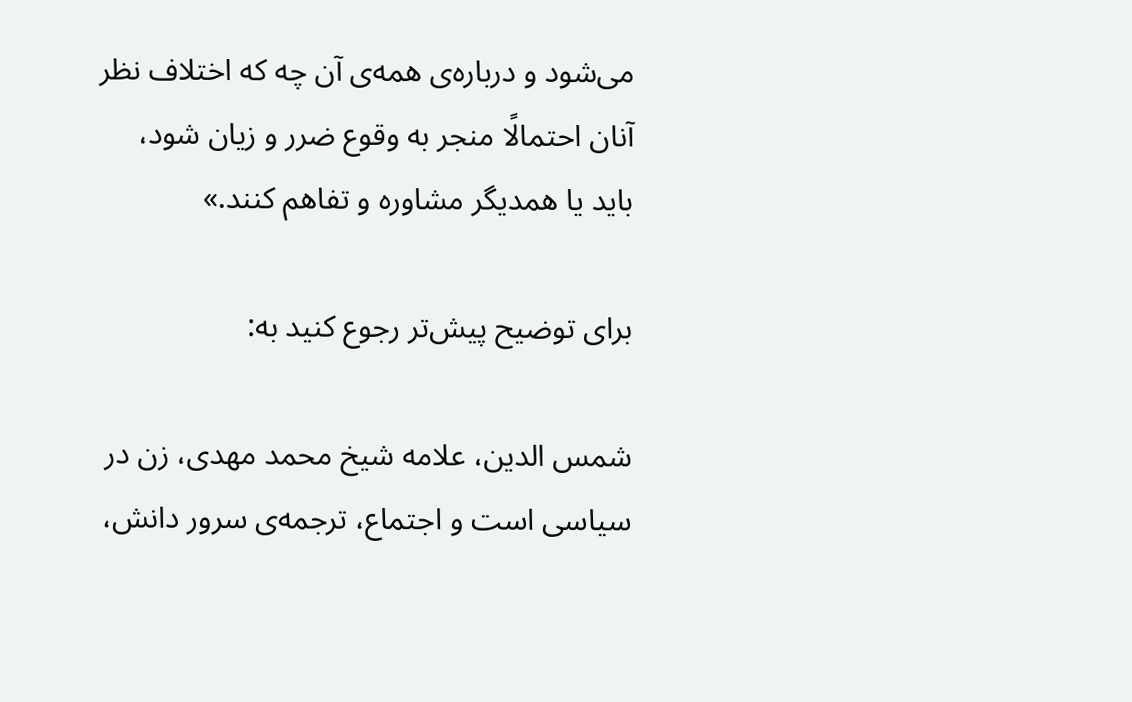مى‌شود و درباره‌ى همه‌ى آن چه كه اختلاف نظر آنان احتمالًا منجر به وقوع ضرر و زيان شود، بايد يا همديگر مشاوره و تفاهم كنند.»

براى توضيح پيش‌تر رجوع كنيد به:

شمس الدين، علامه شيخ محمد مهدى، زن در سياسى است و اجتماع، ترجمه‌ى سرور دانش،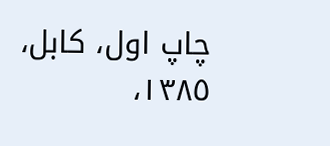چاپ اول، كابل، ١٣٨٥،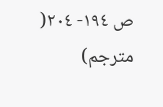ص ١٩٤- ٢٠٤( مترجم)